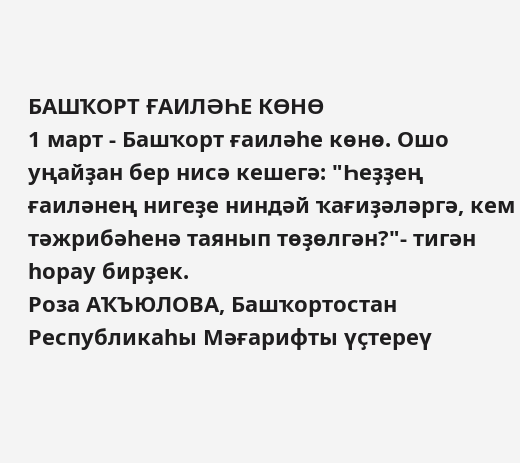БАШҠОРТ ҒАИЛӘҺЕ КӨНӨ
1 март - Башҡорт ғаиләһе көнө. Ошо уңайҙан бер нисә кешегә: "Һеҙҙең ғаиләнең нигеҙе ниндәй ҡағиҙәләргә, кем тәжрибәһенә таянып төҙөлгән?"- тигән һорау бирҙек.
Роза АҠЪЮЛОВА, Башҡортостан Республикаһы Мәғарифты үҫтереү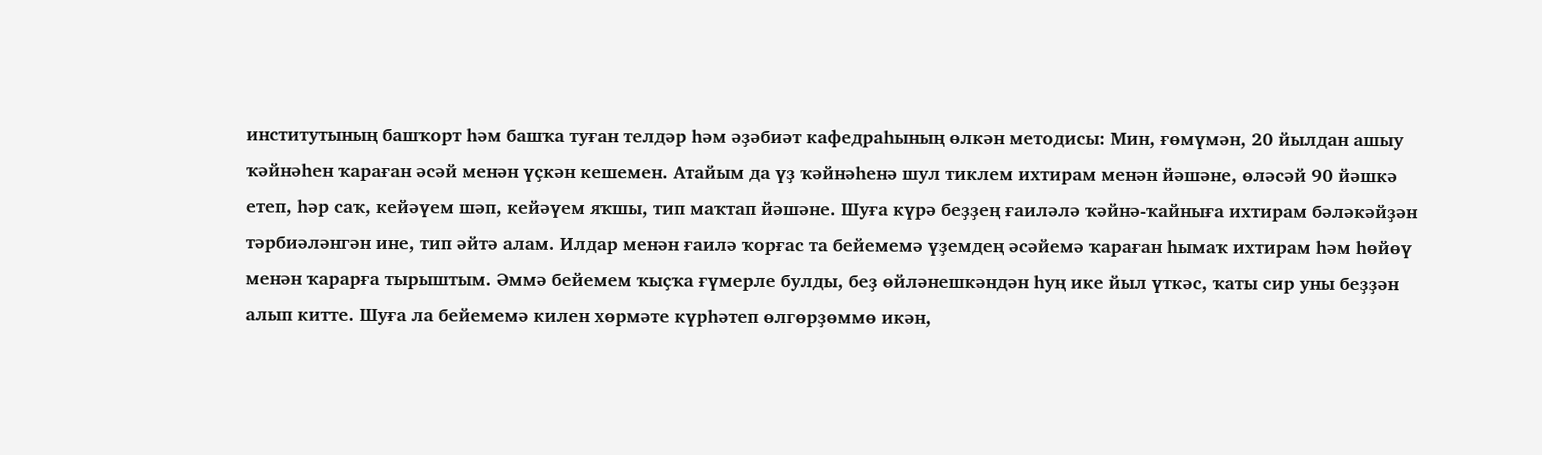институтының башҡорт һәм башҡа туған телдәр һәм әҙәбиәт кафедраһының өлкән методисы: Мин, ғөмүмән, 20 йылдан ашыу ҡәйнәһен ҡараған әсәй менән үҫкән кешемен. Атайым да үҙ ҡәйнәһенә шул тиклем ихтирам менән йәшәне, өләсәй 90 йәшкә етеп, һәр саҡ, кейәүем шәп, кейәүем яҡшы, тип маҡтап йәшәне. Шуға күрә беҙҙең ғаиләлә ҡәйнә-ҡайныға ихтирам бәләкәйҙән тәрбиәләнгән ине, тип әйтә алам. Илдар менән ғаилә ҡорғас та бейемемә үҙемдең әсәйемә ҡараған һымаҡ ихтирам һәм һөйөү менән ҡарарға тырыштым. Әммә бейемем ҡыҫҡа ғүмерле булды, беҙ өйләнешкәндән һуң ике йыл үткәс, ҡаты сир уны беҙҙән алып китте. Шуға ла бейемемә килен хөрмәте күрһәтеп өлгөрҙөммө икән,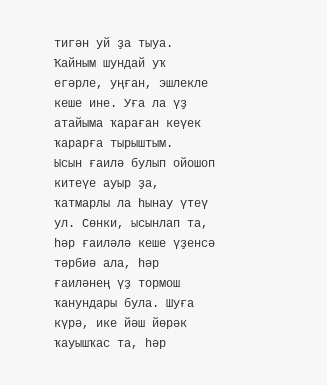тигән уй ҙа тыуа. Ҡайным шундай уҡ егәрле, уңған, эшлекле кеше ине. Уға ла үҙ атайыма ҡараған кеүек ҡарарға тырыштым.
Ысын ғаилә булып ойошоп китеүе ауыр ҙа, ҡатмарлы ла һынау үтеү ул. Сөнки, ысынлап та, һәр ғаиләлә кеше үҙенсә тәрбиә ала, һәр ғаиләнең үҙ тормош ҡанундары була. Шуға күрә, ике йәш йөрәк ҡауышҡас та, һәр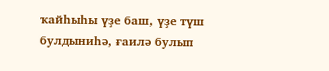ҡайһыһы үҙе баш, үҙе түш булдыниһә, ғаилә булып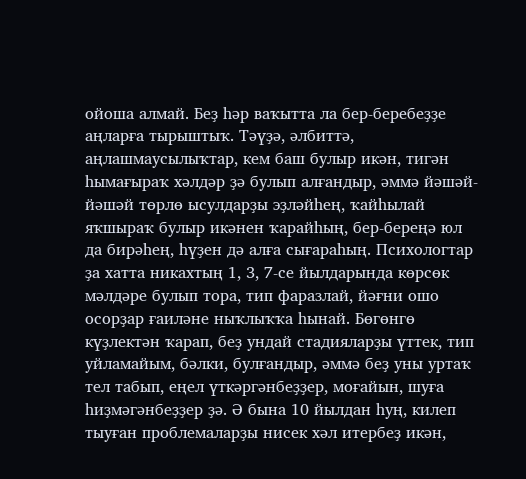ойоша алмай. Беҙ һәр ваҡытта ла бер-беребеҙҙе аңларға тырыштыҡ. Тәүҙә, әлбиттә, аңлашмаусылыҡтар, кем баш булыр икән, тигән һымағыраҡ хәлдәр ҙә булып алғандыр, әммә йәшәй-йәшәй төрлө ысулдарҙы эҙләйһең, ҡайһылай яҡшыраҡ булыр икәнен ҡарайһың, бер-береңә юл да бирәһең, һүҙен дә алға сығараһың. Психологтар ҙа хатта никахтың 1, 3, 7-се йылдарында көрсөк мәлдәре булып тора, тип фаразлай, йәғни ошо осорҙар ғаиләне ныҡлыҡҡа һынай. Бөгөнгө күҙлектән ҡарап, беҙ ундай стадияларҙы үттек, тип уйламайым, бәлки, булғандыр, әммә беҙ уны уртаҡ тел табып, еңел үткәргәнбеҙҙер, моғайын, шуға һиҙмәгәнбеҙҙер ҙә. Ә бына 10 йылдан һуң, килеп тыуған проблемаларҙы нисек хәл итербеҙ икән,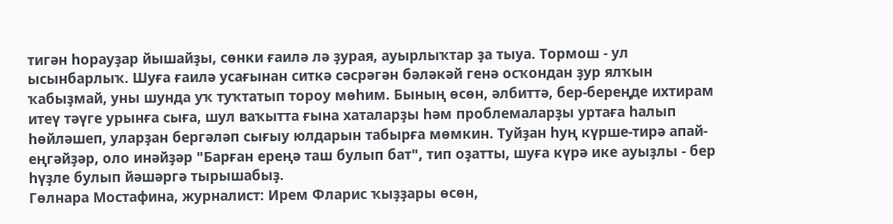тигән һорауҙар йышайҙы, сөнки ғаилә лә ҙурая, ауырлыҡтар ҙа тыуа. Тормош - ул ысынбарлыҡ. Шуға ғаилә усағынан ситкә сәсрәгән бәләкәй генә осҡондан ҙур ялҡын ҡабыҙмай, уны шунда уҡ туҡтатып тороу мөһим. Бының өсөн, әлбиттә, бер-береңде ихтирам итеү тәүге урынға сыға, шул ваҡытта ғына хаталарҙы һәм проблемаларҙы уртаға һалып һөйләшеп, уларҙан бергәләп сығыу юлдарын табырға мөмкин. Туйҙан һуң күрше-тирә апай-еңгәйҙәр, оло инәйҙәр "Барған ереңә таш булып бат", тип оҙатты, шуға күрә ике ауыҙлы - бер һүҙле булып йәшәргә тырышабыҙ.
Гөлнара Мостафина, журналист: Ирем Фларис ҡыҙҙары өсөн,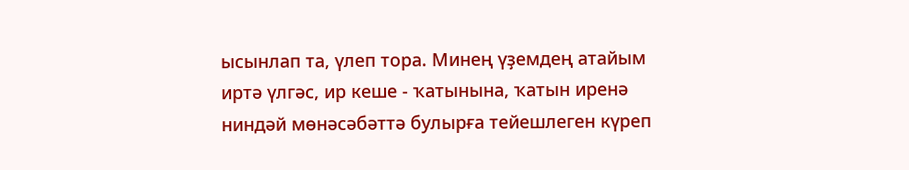ысынлап та, үлеп тора. Минең үҙемдең атайым иртә үлгәс, ир кеше - ҡатынына, ҡатын иренә ниндәй мөнәсәбәттә булырға тейешлеген күреп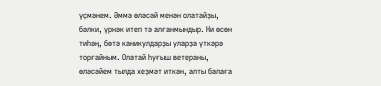үҫмәнем. Әммә өләсәй менән олатайҙы, бәлки, үрнәк итеп тә алғанмындыр. Ни өсөн тиһәң, бөтә каникулдарҙы уларҙа үткәрә торғайным. Олатай һуғыш ветераны, өләсәйем тылда хеҙмәт иткән, алты балаға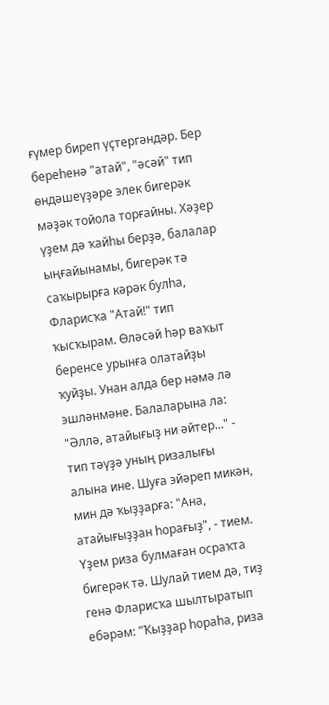ғүмер биреп үҫтергәндәр. Бер береһенә "атай", "әсәй" тип өндәшеүҙәре элек бигерәк мәҙәк тойола торғайны. Хәҙер үҙем дә ҡайһы берҙә, балалар ыңғайынамы, бигерәк тә саҡырырға кәрәк булһа, Фларисҡа "Атай!" тип ҡысҡырам. Өләсәй һәр ваҡыт беренсе урынға олатайҙы ҡуйҙы. Унан алда бер нәмә лә эшләнмәне. Балаларына ла: "Әллә, атайығыҙ ни әйтер..." - тип тәүҙә уның ризалығы алына ине. Шуға эйәреп микән, мин дә ҡыҙҙарға: "Ана, атайығыҙҙан һорағыҙ", - тием. Үҙем риза булмаған осраҡта бигерәк тә. Шулай тием дә, тиҙ генә Фларисҡа шылтыратып ебәрәм: "Ҡыҙҙар һораһа, риза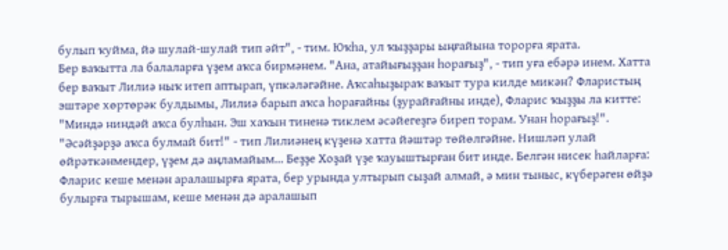булып ҡуйма, йә шулай-шулай тип әйт", - тим. Юҡһа, ул ҡыҙҙары ыңғайына торорға ярата.
Бер ваҡытта ла балаларға үҙем аҡса бирмәнем. "Ана, атайығыҙҙан һорағыҙ", - тип уға ебәрә инем. Хатта бер ваҡыт Лилиә ныҡ итеп аптырап, үпкәләгәйне. Аҡсаһыҙыраҡ ваҡыт тура килде микән? Фларистың эштәре хөртөрәк булдымы, Лилиә барып аҡса һорағайны (ҙурайғайны инде), Фларис ҡыҙҙы ла китте: "Миндә ниндәй аҡса булһын. Эш хаҡын тиненә тиклем әсәйегеҙгә биреп торам. Унан һорағыҙ!". "Әсәйҙәрҙә аҡса булмай бит!" - тип Лилиәнең күҙенә хатта йәштәр төйөлгәйне. Нишләп улай өйрәткәнмендер, үҙем дә аңламайым... Беҙҙе Хоҙай үҙе ҡауыштырған бит инде. Белгән нисек һайларға: Фларис кеше менән аралашырға ярата, бер урында ултырып сыҙай алмай, ә мин тыныс, күберәген өйҙә булырға тырышам, кеше менән дә аралашып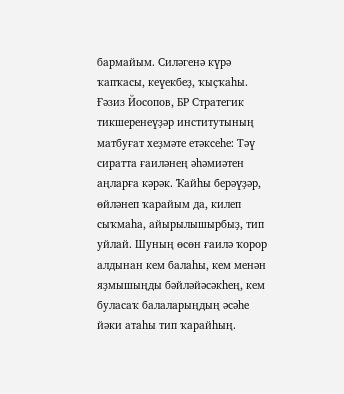бармайым. Силәгенә күрә ҡапҡасы, кеүекбеҙ, ҡыҫҡаһы.
Ғәзиз Йосопов, БР Стратегик тикшеренеүҙәр институтының матбуғат хеҙмәте етәксеһе: Тәү сиратта ғаиләнең әһәмиәтен аңларға кәрәк. Ҡайһы берәүҙәр, өйләнеп ҡарайым да, килеп сыҡмаһа, айырылышырбыҙ, тип уйлай. Шуның өсөн ғаилә ҡорор алдынан кем балаһы, кем менән яҙмышыңды бәйләйәсәкһең, кем буласаҡ балаларыңдың әсәһе йәки атаһы тип ҡарайһың.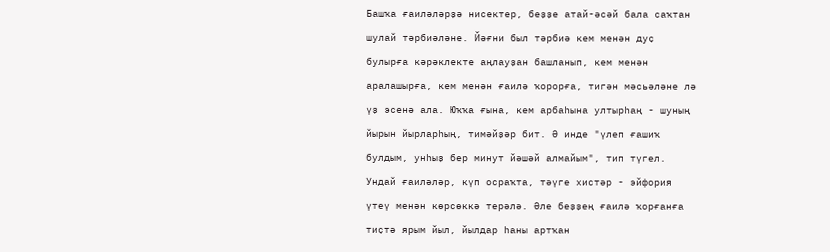Башҡа ғаиләләрҙә нисектер, беҙҙе атай-әсәй бала саҡтан шулай тәрбиәләне. Йәғни был тәрбиә кем менән дуҫ булырға кәрәклекте аңлауҙан башланып, кем менән аралашырға, кем менән ғаилә ҡорорға, тигән мәсьәләне лә үҙ эсенә ала. Юҡҡа ғына, кем арбаһына ултырһаң - шуның йырын йырларһың, тимәйҙәр бит. Ә инде "үлеп ғашиҡ булдым, унһыҙ бер минут йәшәй алмайым", тип түгел. Ундай ғаиләләр, күп осраҡта, тәүге хистәр - эйфория үтеү менән көрсөккә терәлә. Әле беҙҙең ғаилә ҡорғанға тиҫтә ярым йыл, йылдар һаны артҡан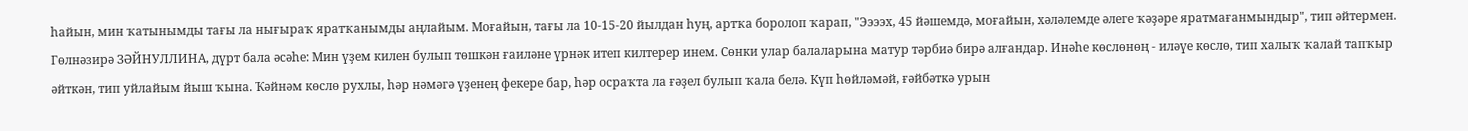һайын, мин ҡатынымды тағы ла нығыраҡ яратҡанымды аңлайым. Моғайын, тағы ла 10-15-20 йылдан һуң, артҡа боролоп ҡарап, "Ээээх, 45 йәшемдә, моғайын, хәләлемде әлеге ҡәҙәре яратмағанмындыр", тип әйтермен.
Гөлнәзирә ЗӘЙНУЛЛИНА, дүрт бала әсәһе: Мин үҙем килен булып төшкән ғаиләне үрнәк итеп килтерер инем. Сөнки улар балаларына матур тәрбиә бирә алғандар. Инәһе көслөнөң - иләүе көслө, тип халыҡ ҡалай тапҡыр әйткән, тип уйлайым йыш ҡына. Ҡәйнәм көслө рухлы, һәр нәмәгә үҙенең фекере бар, һәр осраҡта ла ғәҙел булып ҡала белә. Күп һөйләмәй, ғәйбәткә урын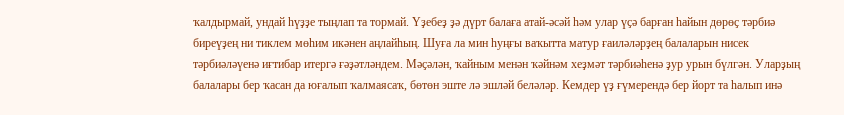ҡалдырмай, ундай һүҙҙе тыңлап та тормай. Үҙебеҙ ҙә дүрт балаға атай-әсәй һәм улар үҫә барған һайын дөрөҫ тәрбиә биреүҙең ни тиклем мөһим икәнен аңлайһың. Шуға ла мин һуңғы ваҡытта матур ғаиләләрҙең балаларын нисек тәрбиәләүенә иғтибар итергә ғәҙәтләндем. Мәҫәлән, ҡайным менән ҡәйнәм хеҙмәт тәрбиәһенә ҙур урын бүлгән. Уларҙың балалары бер ҡасан да юғалып ҡалмаясаҡ, бөтөн эште лә эшләй беләләр. Кемдер үҙ ғүмерендә бер йорт та һалып инә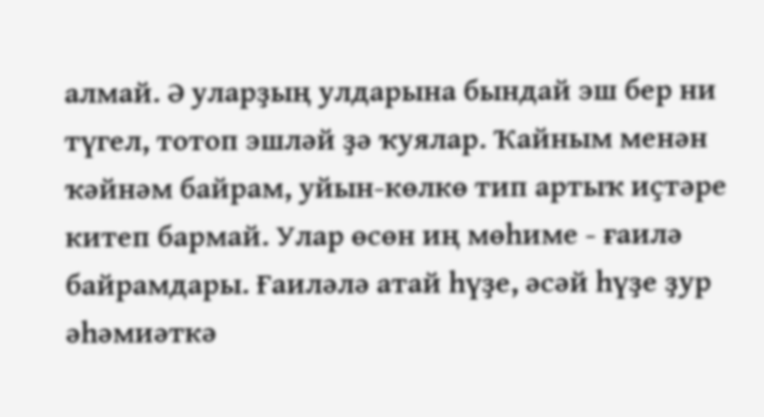алмай. Ә уларҙың улдарына бындай эш бер ни түгел, тотоп эшләй ҙә ҡуялар. Ҡайным менән ҡәйнәм байрам, уйын-көлкө тип артыҡ иҫтәре китеп бармай. Улар өсөн иң мөһиме - ғаилә байрамдары. Ғаиләлә атай һүҙе, әсәй һүҙе ҙур әһәмиәткә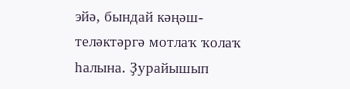эйә, бындай кәңәш-теләктәргә мотлаҡ ҡолаҡ һалына. Ҙурайышып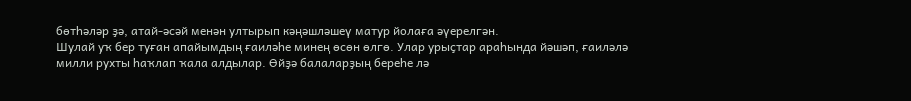бөтһәләр ҙә, атай-әсәй менән ултырып кәңәшләшеү матур йолаға әүерелгән.
Шулай уҡ бер туған апайымдың ғаиләһе минең өсөн өлгө. Улар урыҫтар араһында йәшәп, ғаиләлә милли рухты һаҡлап ҡала алдылар. Өйҙә балаларҙың береһе лә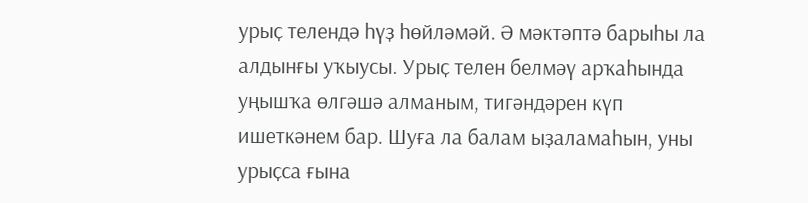урыҫ телендә һүҙ һөйләмәй. Ә мәктәптә барыһы ла алдынғы уҡыусы. Урыҫ телен белмәү арҡаһында уңышҡа өлгәшә алманым, тигәндәрен күп ишеткәнем бар. Шуға ла балам ыҙаламаһын, уны урыҫса ғына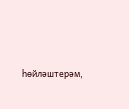һөйләштерәм,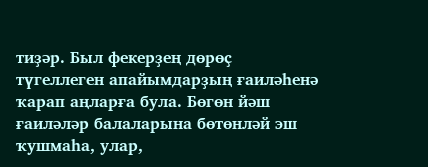тиҙәр. Был фекерҙең дөрөҫ түгеллеген апайымдарҙың ғаиләһенә ҡарап аңларға була. Бөгөн йәш ғаиләләр балаларына бөтөнләй эш ҡушмаһа, улар,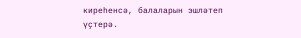киреһенсә, балаларын эшләтеп үҫтерә.